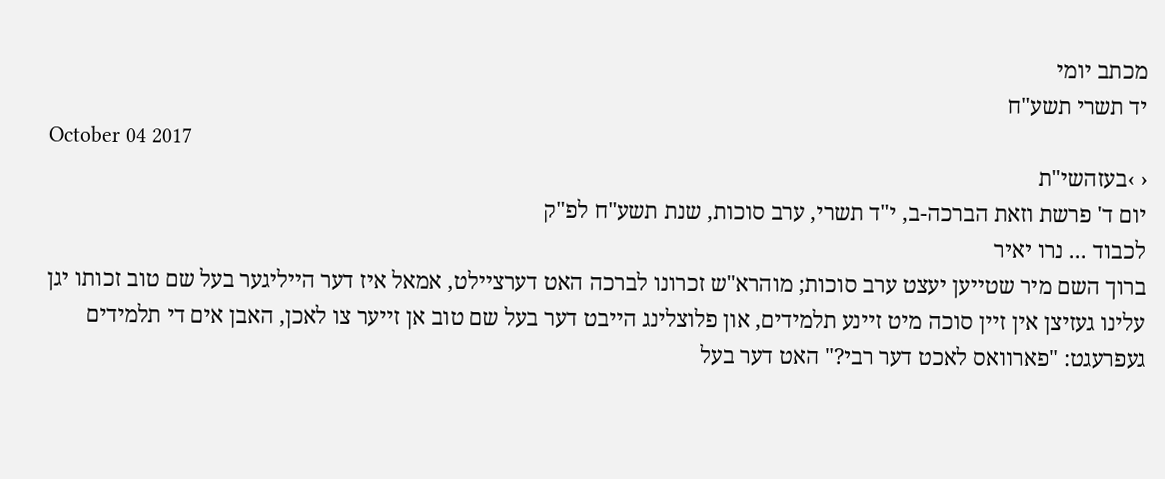מכתב יומי
יד תשרי תשע"ח
October 04 2017
‹ ›בעזהשי"ת
יום ד' פרשת וזאת הברכה-ב, י"ד תשרי, ערב סוכות, שנת תשע"ח לפ"ק
לכבוד ... נרו יאיר
ברוך השם מיר שטייען יעצט ערב סוכות; מוהרא"ש זכרונו לברכה האט דערציילט, אמאל איז דער הייליגער בעל שם טוב זכותו יגן עלינו געזיצן אין זיין סוכה מיט זיינע תלמידים, און פלוצלינג הייבט דער בעל שם טוב אן זייער צו לאכן, האבן אים די תלמידים געפרעגט: "פארוואס לאכט דער רבי?" האט דער בעל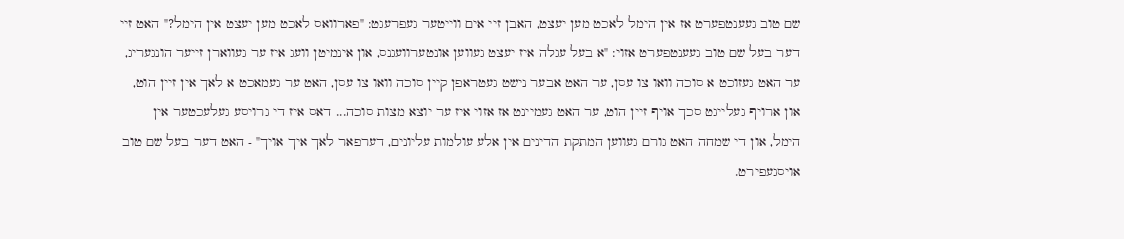שם טוב געענטפערט אז אין הימל לאכט מען יעצט, האבן זיי אים ווייטער געפרעגט: "פארוואס לאכט מען יעצט אין הימל?" האט זיי דער בעל שם טוב געענטפערט אזוי: "א בעל עגלה איז יעצט געווען אונטערוועגנס, און אינמיטן וועג איז ער געווארן זייער הונגעריג, ער האט געזוכט א סוכה וואו צו עסן, ער האט אבער נישט געטראפן קיין סוכה וואו צו עסן, האט ער געמאכט א לאך אין זיין הוט, און ארויף געלייגט סכך אויף זיין הוט, ער האט געמיינט אז אזוי איז ער יוצא מצות סוכה... דאס איז די גרויסע געלעכטער אין הימל, און די שמחה האט גורם געווען המתקת הדינים אין אלע עולמות עליונים, דערפאר לאך איך אויך" - האט דער בעל שם טוב אויסגעפירט.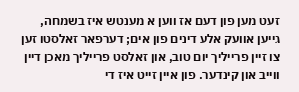זעט מען פון דעם אז ווען א מענטש איז בשמחה, גייען אוועק אלע דינים פון אים; דערפאר זאלסטו זען צו זיין פרייליך יום טוב, און זאלסט פרייליך מאכן דיין ווייב און קינדער. פון איין זייט איז די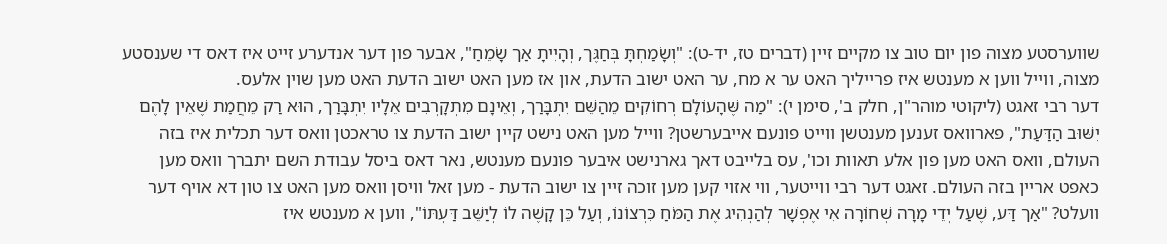שווערסטע מצוה פון יום טוב צו מקיים זיין (דברים טז, יד-ט): "וְשָׂמַחְתָּ בְּחַגֶּך, וְהָיִיתָ אַך שָׂמֵחַ", אבער פון דער אנדערע זייט איז דאס די שענסטע מצוה, ווייל ווען א מענטש איז פרייליך האט ער א מח, ער האט ישוב הדעת, און אז מען האט ישוב הדעת האט מען שוין אלעס.
דער רבי זאגט (ליקוטי מוהר"ן, חלק ב', סימן י): "מַה שֶּׁהָעוֹלָם רְחוֹקִים מֵהַשֵּׁם יִתְבָּרַך, וְאֵינָם מִתְקָרְבִים אֵלָיו יִתְבָּרַך, הוּא רַק מֵחֲמַת שֶׁאֵין לָהֶם יִשּׁוּב הַדַּעַת", פארוואס זענען מענטשן ווייט פונעם אייבערשטן? ווייל מען האט נישט קיין ישוב הדעת צו טראכטן וואס דער תכלית איז בזה העולם, וואס האט מען פון אלע תאוות וכו', עס בלייבט דאך גארנישט איבער פונעם מענטש, נאר דאס ביסל עבודת השם יתברך וואס מען כאפט אריין בזה העולם. זאגט דער רבי ווייטער, ווי אזוי קען מען זוכה זיין צו ישוב הדעת - מען זאל וויסן וואס מען האט צו טון דא אויף דער וועלט? "אַך דַּע, שֶׁעַל יְדֵי מָרָה שְׁחוֹרָה אִי אֶפְשָׁר לְהַנְהִיג אֶת הַמֹּחַ כִּרְצוֹנוֹ, וְעַל כֵּן קָשֶׁה לוֹ לְיַשֵּׁב דַּעְתּוֹ", ווען א מענטש איז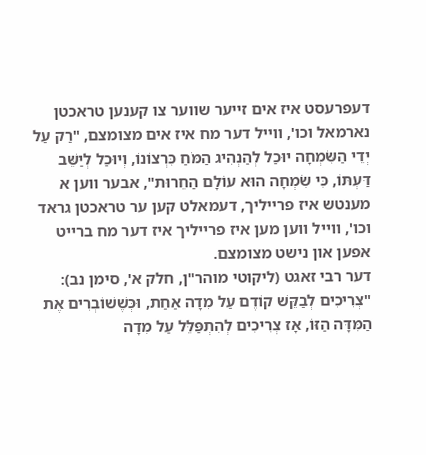דעפרעסט איז אים זייער שווער צו קענען טראכטן נארמאל וכו', ווייל דער מח איז אים מצומצם, "רַק עַל יְדֵי הַשִּׂמְחָה יוּכַל לְהַנְהִיג הַמֹּחַ כִּרְצוֹנוֹ, וְיוּכַל לְיַשֵּׁב דַּעְתּוֹ, כִּי שִׂמְחָה הוּא עוֹלָם הַחֵרוּת", אבער ווען א מענטש איז פרייליך, דעמאלט קען ער טראכטן גראד וכו', ווייל ווען מען איז פרייליך איז דער מח ברייט אפען און נישט מצומצם.
דער רבי זאגט (ליקוטי מוהר"ן, חלק א', סימן נב): "צְרִיכִים לְבַקֵּשׁ קוֹדֶם עַל מִדָה אַחַת, וּכְּשֶׁשׁוֹבְרִים אֶת הַמִּדָּה הַזּוֹ, אָז צְרִיכִים לְהִתְפַּלֵּל עַל מִדָה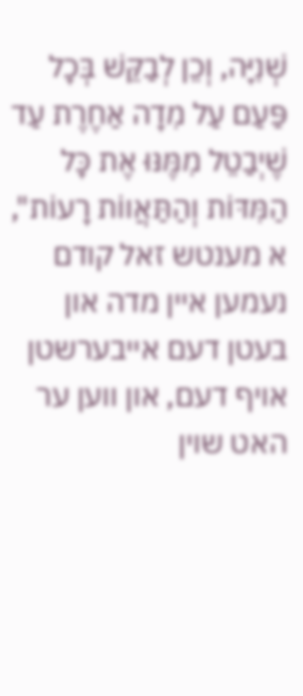שְׁנִיָּה, וְכֵן לְבַקֵּשׁ בְּכָל פַּעַם עַל מִדָה אַחֶרֶת עַד שֶׁיְבַטֵל מִמֶּנּוּ אֶת כָּל הַמִּדּוֹת וְהַתַּאֲווֹת רָעוֹת", א מענטש זאל קודם נעמען איין מדה און בעטן דעם אייבערשטן אויף דעם, און ווען ער האט שוין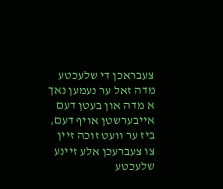צעבראכן די שלעכטע מדה זאל ער נעמען נאך א מדה און בעטן דעם אייבערשטן אויף דעם, ביז ער וועט זוכה זיין צו צעברעכן אלע זיינע שלעכטע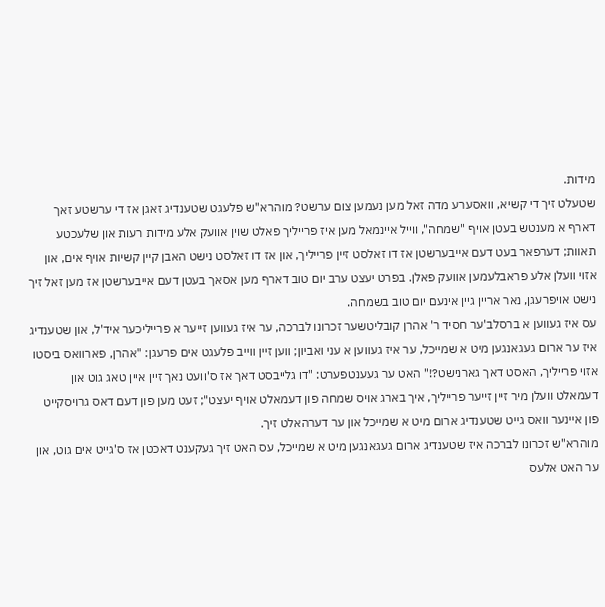מידות.
שטעלט זיך די קשיא, וואסערע מדה זאל מען נעמען צום ערשט? מוהרא"ש פלעגט שטענדיג זאגן אז די ערשטע זאך דארף א מענטש בעטן אויף "שמחה", ווייל איינמאל מען איז פרייליך פאלט שוין אוועק אלע מידות רעות און שלעכטע תאוות; דערפאר בעט דעם אייבערשטן אז דו זאלסט זיין פרייליך, און אז דו זאלסט נישט האבן קיין קשיות אויף אים, און אזוי וועלן אלע פראבלעמען אוועק פאלן. בפרט יעצט ערב יום טוב דארף מען אסאך בעטן דעם אייבערשטן אז מען זאל זיך נישט אויפרעגן, נאר אריין גיין אינעם יום טוב בשמחה.
עס איז געווען א ברסלב'ער חסיד ר' אהרן קובליטשער זכרונו לברכה, ער איז געווען זייער א פרייליכער איד'ל, און שטענדיג איז ער ארום געגאנגען מיט א שמייכל, ער איז געווען א עני ואביון; ווען זיין ווייב פלעגט אים פרעגן: "אהרן, פארוואס ביסטו אזוי פרייליך, האסט דאך גארנישט?!" האט ער געענטפערט: "דו גלייבסט דאך אז ס'וועט נאך זיין איין טאג גוט און דעמאלט וועלן מיר זיין זייער פרייליך, איך בארג אויס שמחה פון דעמאלט אויף יעצט"; זעט מען פון דעם דאס גרויסקייט פון איינער וואס גייט שטענדיג ארום מיט א שמייכל און ער דערהאלט זיך.
מוהרא"ש זכרונו לברכה איז שטענדיג ארום געגאנגען מיט א שמייכל, עס האט זיך געקענט דאכטן אז ס'גייט אים גוט, און ער האט אלעס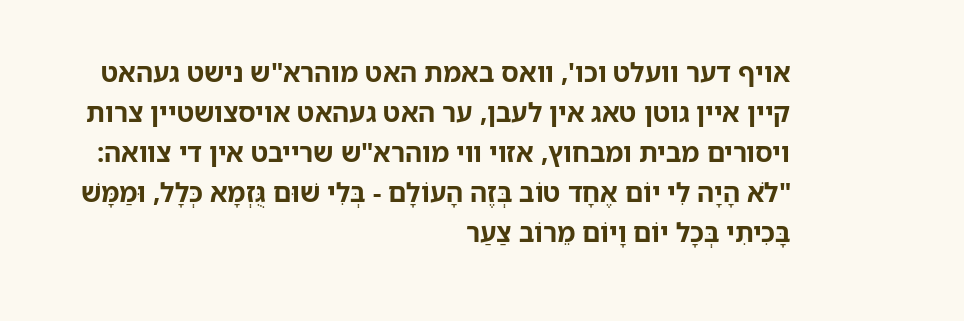אויף דער וועלט וכו', וואס באמת האט מוהרא"ש נישט געהאט קיין איין גוטן טאג אין לעבן, ער האט געהאט אויסצושטיין צרות ויסורים מבית ומבחוץ, אזוי ווי מוהרא"ש שרייבט אין די צוואה: "לֹא הָיָה לִי יוֹם אֶחָד טוֹב בְּזֶה הָעוֹלָם - בְּלִי שׁוּם גֻּזְמָא כְּלָל, וּמַמָּשׁ בָּכִיתִי בְּכָל יוֹם וָיוֹם מֵרוֹב צַעַר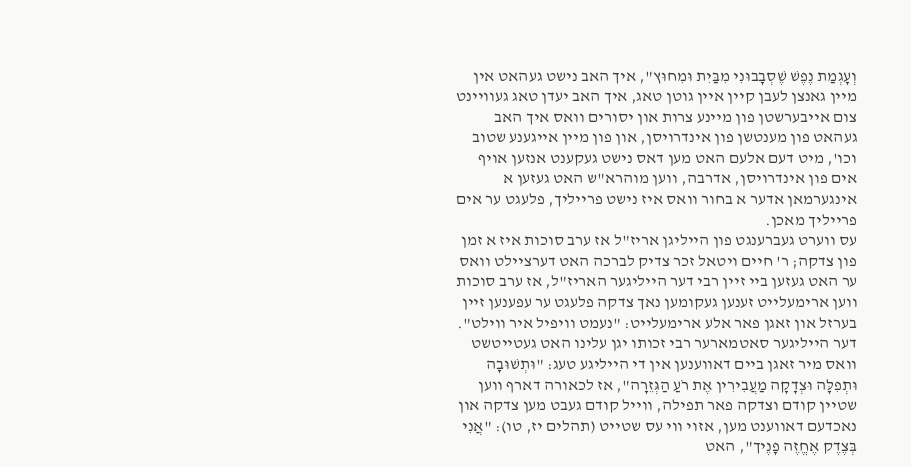וְעָגְמַת נֶפֶשׁ שֶׁסְבָבוּנִי מִבַּיִת וּמִחוּץ", איך האב נישט געהאט אין מיין גאנצן לעבן קיין איין גוטן טאג, איך האב יעדן טאג געוויינט צום אייבערשטן פון מיינע צרות און יסורים וואס איך האב געהאט פון מענטשן פון אינדרויסן, און פון מיין אייגענע שטוב וכו', מיט דעם אלעם האט מען דאס נישט געקענט אנזען אויף אים פון אינדרויסן, אדרבה, ווען מוהרא"ש האט געזען א אינגערמאן אדער א בחור וואס איז נישט פרייליך, פלעגט ער אים פרייליך מאכן.
עס ווערט געברענגט פון הייליגן אריז"ל אז ערב סוכות איז א זמן פון צדקה; ר' חיים ויטאל זכר צדיק לברכה האט דערציילט וואס ער האט געזען ביי זיין רבי דער הייליגער האריז"ל, אז ערב סוכות ווען ארימעלייט זענען געקומען נאך צדקה פלעגט ער עפענען זיין בערזל און זאגן פאר אלע ארימעלייט: "נעמט וויפיל איר ווילט".
דער הייליגער סאטמארער רבי זכותו יגן עלינו האט געטייטשט וואס מיר זאגן ביים דאווענען אין די הייליגע טעג: "וּתְשׁוּבָה וּתְפִלָּה וּצְדָקָה מַעֲבִירִין אֶת רֹעַ הַגְּזֵרָה", אז לכאורה דארף ווען שטיין קודם וצדקה פאר תפילה, ווייל קודם געבט מען צדקה און נאכדעם דאווענט מען, אזוי ווי עס שטייט (תהלים יז, טו): "אֲנִי בְּצֶדֶק אֶחֱזֶה פָנֶיך", האט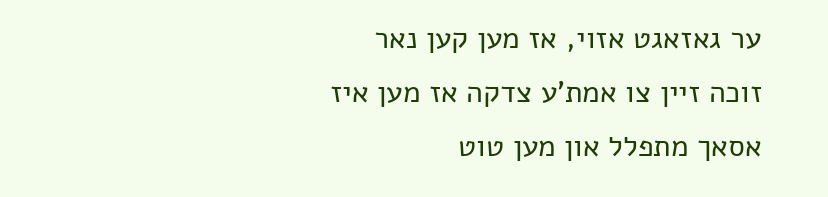ער גאזאגט אזוי, אז מען קען נאר זוכה זיין צו אמת'ע צדקה אז מען איז אסאך מתפלל און מען טוט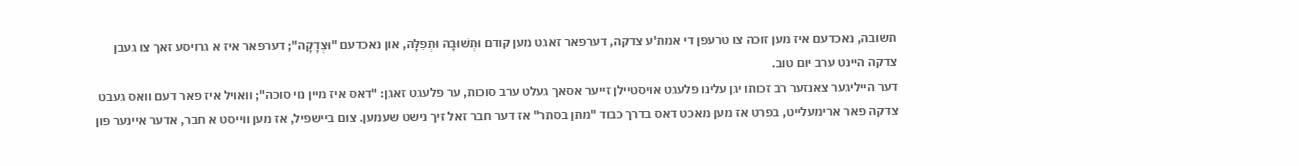תשובה, נאכדעם איז מען זוכה צו טרעפן די אמת'ע צדקה, דערפאר זאגט מען קודם וּתְשׁוּבָה וּתְפִלָּה, און נאכדעם "וּצְדָקָה"; דערפאר איז א גרויסע זאך צו געבן צדקה היינט ערב יום טוב.
דער הייליגער צאנזער רב זכותו יגן עלינו פלעגט אויסטיילן זייער אסאך געלט ערב סוכות, ער פלעגט זאגן: "דאס איז מיין נוי סוכה"; וואויל איז פאר דעם וואס געבט צדקה פאר ארימעלייט, בפרט אז מען מאכט דאס בדרך כבוד "מתן בסתר" אז דער חבר זאל זיך נישט שעמען. צום ביישפיל, אז מען ווייסט א חבר, אדער איינער פון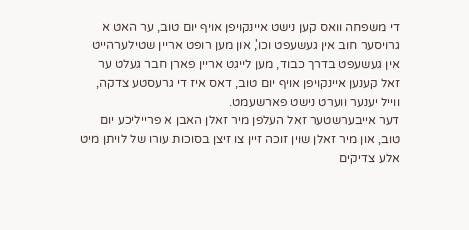די משפחה וואס קען נישט איינקויפן אויף יום טוב, ער האט א גרויסער חוב אין געשעפט וכו', און מען רופט אריין שטילערהייט אין געשעפט בדרך כבוד, מען לייגט אריין פארן חבר געלט ער זאל קענען איינקויפן אויף יום טוב, דאס איז די גרעסטע צדקה, ווייל יענער ווערט נישט פארשעמט.
דער אייבערשטער זאל העלפן מיר זאלן האבן א פרייליכע יום טוב, און מיר זאלן שוין זוכה זיין צו זיצן בסוכות עורו של לויתן מיט אלע צדיקים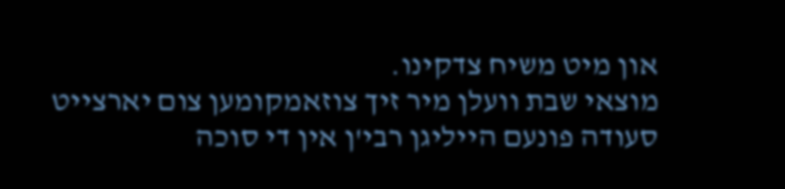און מיט משיח צדקינו.
מוצאי שבת וועלן מיר זיך צוזאמקומען צום יארצייט סעודה פונעם הייליגן רבי'ן אין די סוכה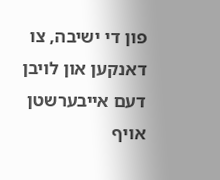פון די ישיבה, צו דאנקען און לויבן דעם אייבערשטן אויף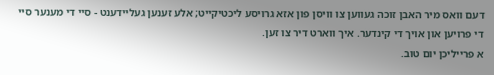דעם וואס מיר האבן זוכה געווען צו וויסן פון אזא גרויסע ליכטיקייט; אלע זענען געליידענט - סיי די מענער סיי די פרויען און אויך די קינדער. איך ווארט דיר צו זען.
א פרייליכן יום טוב.